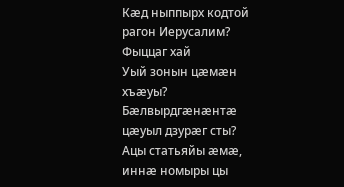Кӕд ныппырх кодтой рагон Иерусалим? Фыццаг хай
Уый зонын цӕмӕн хъӕуы? Бӕлвырдгӕнӕнтӕ цӕуыл дзурӕг сты?
Ацы статьяйы ӕмӕ, иннӕ номыры цы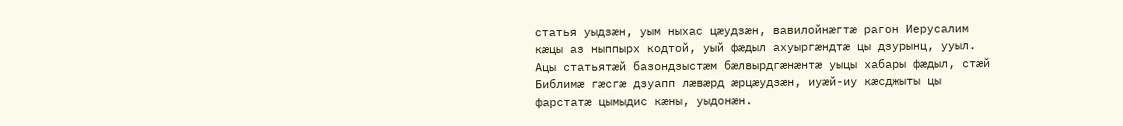статья уыдзӕн, уым ныхас цӕудзӕн, вавилойнӕгтӕ рагон Иерусалим кӕцы аз ныппырх кодтой, уый фӕдыл ахуыргӕндтӕ цы дзурынц, ууыл. Ацы статьятӕй базондзыстӕм бӕлвырдгӕнӕнтӕ уыцы хабары фӕдыл, стӕй Библимӕ гӕсгӕ дзуапп лӕвӕрд ӕрцӕудзӕн, иуӕй-иу кӕсджыты цы фарстатӕ цымыдис кӕны, уыдонӕн.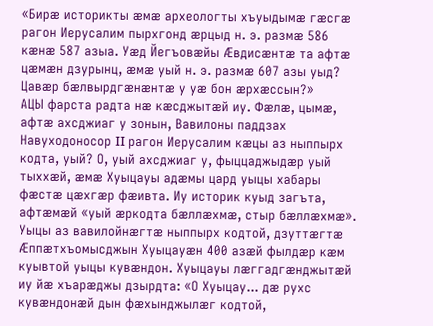«Бирӕ историкты ӕмӕ археологты хъуыдымӕ гӕсгӕ рагон Иерусалим пырхгонд ӕрцыд н. э. размӕ 586 кӕнӕ 587 азыa. Уӕд Йегъовӕйы Ӕвдисӕнтӕ та афтӕ цӕмӕн дзурынц, ӕмӕ уый н. э. размӕ 607 азы уыд? Цавӕр бӕлвырдгӕнӕнтӕ у уӕ бон ӕрхӕссын?»
АЦЫ фарста радта нӕ кӕсджытӕй иу. Фӕлӕ, цымӕ, афтӕ ахсджиаг у зонын, Вавилоны паддзах Навуходоносор II рагон Иерусалим кӕцы аз ныппырх кодта, уый? О, уый ахсджиаг у, фыццаджыдӕр уый тыххӕй, ӕмӕ Хуыцауы адӕмы цард уыцы хабары фӕстӕ цӕхгӕр фӕивта. Иу историк куыд загъта, афтӕмӕй «уый ӕркодта бӕллӕхмӕ, стыр бӕллӕхмӕ». Уыцы аз вавилойнӕгтӕ ныппырх кодтой, дзуттӕгтӕ Ӕппӕтхъомысджын Хуыцауӕн 400 азӕй фылдӕр кӕм куывтой уыцы кувӕндон. Хуыцауы лӕггадгӕнджытӕй иу йӕ хъарӕджы дзырдта: «О Хуыцау... дӕ рухс кувӕндонӕй дын фӕхынджылӕг кодтой,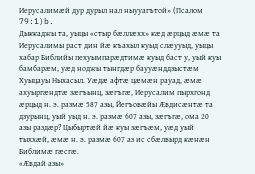Иерусалимӕй дур дурыл нал ныууагътой» (Псалом 79:1)b.
Дыккаджы та, уыцы «стыр бӕллӕхх» кӕд ӕрцыд ӕмӕ та Иерусалимы раст дин йӕ къахыл куыд слӕууыд, уыцы хабар Библийы пехуымпарӕдтимӕ куыд баст у, уый куы бамбарӕм, уӕд ноджы тынгдӕр баууӕнддзыстӕм Хуыцауы Ныхасыл. Уӕдӕ афтӕ цӕмӕн рауад, ӕмӕ ахуыргӕндтӕ зӕгъынц, зӕгъгӕ, Иерусалим пырхгонд ӕрцыд н. э. размӕ 587 азы, Йегъовӕйы Ӕвдисӕнтӕ та дзурынц, уый уыд н. э. размӕ 607 азы, зӕгъгӕ, ома 20 азы раздӕр? Цыбыртӕй йӕ куы зӕгъӕм, уӕд уый тыххӕй, ӕмӕ н. э. размӕ 607 аз ис сбӕлвырд кӕнӕн Библимӕ гӕсгӕ.
«Ӕвдай азы»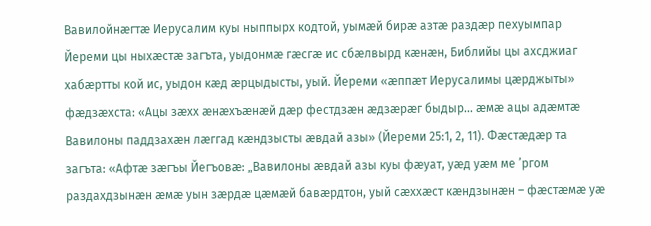Вавилойнӕгтӕ Иерусалим куы ныппырх кодтой, уымӕй бирӕ азтӕ раздӕр пехуымпар Йереми цы ныхӕстӕ загъта, уыдонмӕ гӕсгӕ ис сбӕлвырд кӕнӕн, Библийы цы ахсджиаг хабӕртты кой ис, уыдон кӕд ӕрцыдысты, уый. Йереми «ӕппӕт Иерусалимы цӕрджыты» фӕдзӕхста: «Ацы зӕхх ӕнӕхъӕнӕй дӕр фестдзӕн ӕдзӕрӕг быдыр... ӕмӕ ацы адӕмтӕ Вавилоны паддзахӕн лӕггад кӕндзысты ӕвдай азы» (Йереми 25:1, 2, 11). Фӕстӕдӕр та загъта: «Афтӕ зӕгъы Йегъовӕ: „Вавилоны ӕвдай азы куы фӕуат, уӕд уӕм ме ’ргом раздахдзынӕн ӕмӕ уын зӕрдӕ цӕмӕй бавӕрдтон, уый сӕххӕст кӕндзынӕн – фӕстӕмӕ уӕ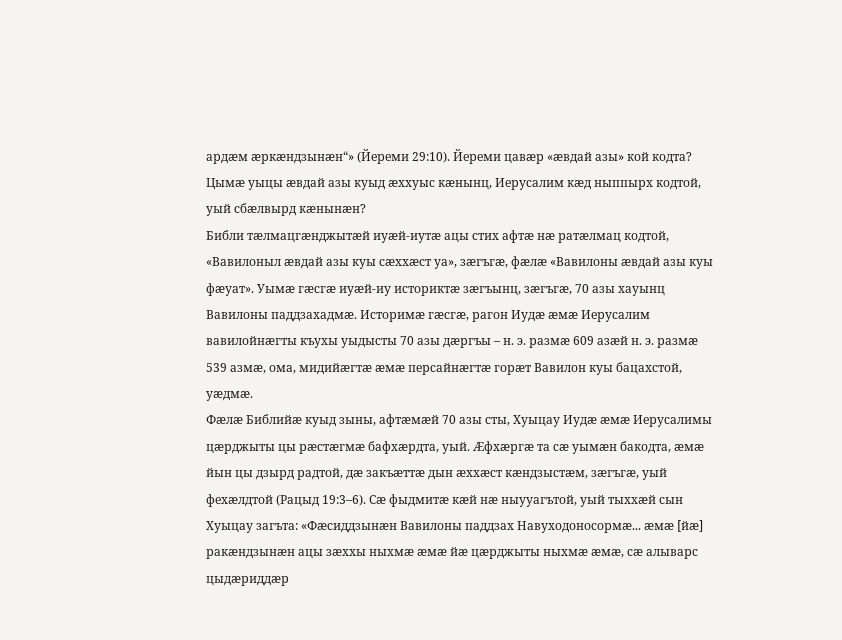ардӕм ӕркӕндзынӕн“» (Йереми 29:10). Йереми цавӕр «ӕвдай азы» кой кодта? Цымӕ уыцы ӕвдай азы куыд ӕххуыс кӕнынц, Иерусалим кӕд ныппырх кодтой, уый сбӕлвырд кӕнынӕн?
Библи тӕлмацгӕнджытӕй иуӕй-иутӕ ацы стих афтӕ нӕ ратӕлмац кодтой, «Вавилоныл ӕвдай азы куы сӕххӕст уа», зӕгъгӕ, фӕлӕ «Вавилоны ӕвдай азы куы фӕуат». Уымӕ гӕсгӕ иуӕй-иу историктӕ зӕгъынц, зӕгъгӕ, 70 азы хауынц Вавилоны паддзахадмӕ. Историмӕ гӕсгӕ, рагон Иудӕ ӕмӕ Иерусалим вавилойнӕгты къухы уыдысты 70 азы дӕргъы – н. э. размӕ 609 азӕй н. э. размӕ 539 азмӕ, ома, мидийӕгтӕ ӕмӕ персайнӕгтӕ горӕт Вавилон куы бацахстой, уӕдмӕ.
Фӕлӕ Библийӕ куыд зыны, афтӕмӕй 70 азы сты, Хуыцау Иудӕ ӕмӕ Иерусалимы цӕрджыты цы рӕстӕгмӕ бафхӕрдта, уый. Ӕфхӕргӕ та сӕ уымӕн бакодта, ӕмӕ йын цы дзырд радтой, дӕ закъӕттӕ дын ӕххӕст кӕндзыстӕм, зӕгъгӕ, уый фехӕлдтой (Рацыд 19:3–6). Сӕ фыдмитӕ кӕй нӕ ныууагътой, уый тыххӕй сын Хуыцау загъта: «Фӕсиддзынӕн Вавилоны паддзах Навуходоносормӕ... ӕмӕ [йӕ] ракӕндзынӕн ацы зӕххы ныхмӕ ӕмӕ йӕ цӕрджыты ныхмӕ ӕмӕ, сӕ алыварс цыдӕриддӕр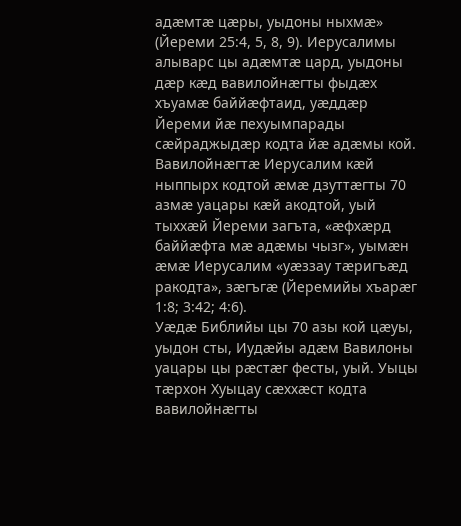адӕмтӕ цӕры, уыдоны ныхмӕ» (Йереми 25:4, 5, 8, 9). Иерусалимы алыварс цы адӕмтӕ цард, уыдоны дӕр кӕд вавилойнӕгты фыдӕх хъуамӕ баййӕфтаид, уӕддӕр Йереми йӕ пехуымпарады сӕйраджыдӕр кодта йӕ адӕмы кой. Вавилойнӕгтӕ Иерусалим кӕй ныппырх кодтой ӕмӕ дзуттӕгты 70 азмӕ уацары кӕй акодтой, уый тыххӕй Йереми загъта, «ӕфхӕрд баййӕфта мӕ адӕмы чызг», уымӕн ӕмӕ Иерусалим «уӕззау тӕригъӕд ракодта», зӕгъгӕ (Йеремийы хъарӕг 1:8; 3:42; 4:6).
Уӕдӕ Библийы цы 70 азы кой цӕуы, уыдон сты, Иудӕйы адӕм Вавилоны уацары цы рӕстӕг фесты, уый. Уыцы тӕрхон Хуыцау сӕххӕст кодта вавилойнӕгты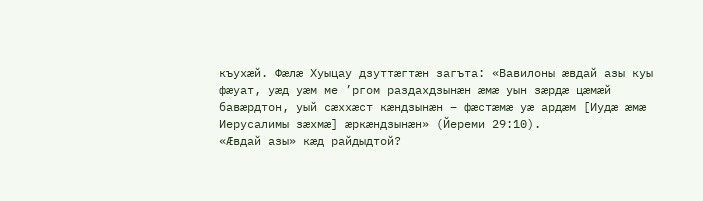къухӕй. Фӕлӕ Хуыцау дзуттӕгтӕн загъта: «Вавилоны ӕвдай азы куы фӕуат, уӕд уӕм ме ’ргом раздахдзынӕн ӕмӕ уын зӕрдӕ цӕмӕй бавӕрдтон, уый сӕххӕст кӕндзынӕн – фӕстӕмӕ уӕ ардӕм [Иудӕ ӕмӕ Иерусалимы зӕхмӕ] ӕркӕндзынӕн» (Йереми 29:10).
«Ӕвдай азы» кӕд райдыдтой?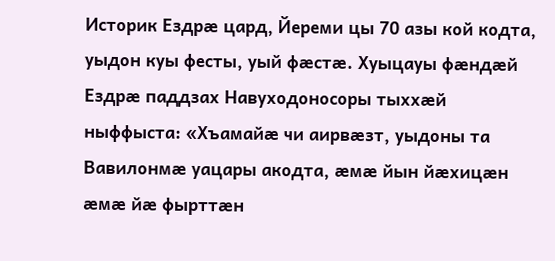Историк Ездрӕ цард, Йереми цы 70 азы кой кодта, уыдон куы фесты, уый фӕстӕ. Хуыцауы фӕндӕй Ездрӕ паддзах Навуходоносоры тыххӕй ныффыста: «Хъамайӕ чи аирвӕзт, уыдоны та Вавилонмӕ уацары акодта, ӕмӕ йын йӕхицӕн ӕмӕ йӕ фырттӕн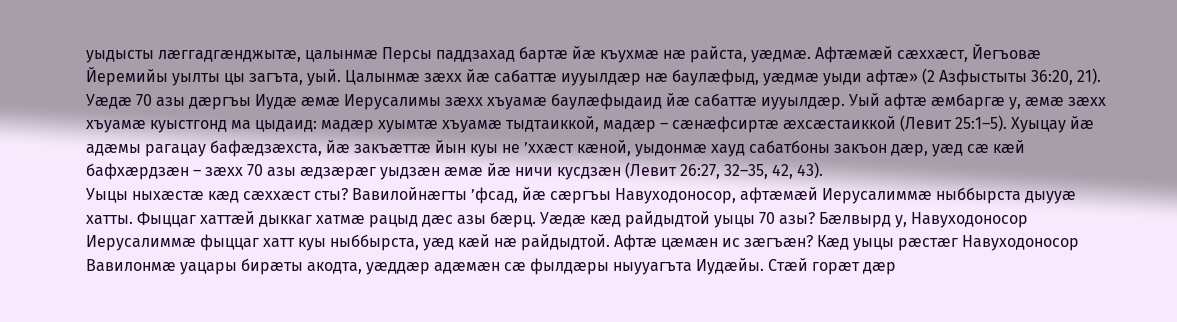уыдысты лӕггадгӕнджытӕ, цалынмӕ Персы паддзахад бартӕ йӕ къухмӕ нӕ райста, уӕдмӕ. Афтӕмӕй сӕххӕст, Йегъовӕ Йеремийы уылты цы загъта, уый. Цалынмӕ зӕхх йӕ сабаттӕ иууылдӕр нӕ баулӕфыд, уӕдмӕ уыди афтӕ» (2 Азфыстыты 36:20, 21).
Уӕдӕ 70 азы дӕргъы Иудӕ ӕмӕ Иерусалимы зӕхх хъуамӕ баулӕфыдаид йӕ сабаттӕ иууылдӕр. Уый афтӕ ӕмбаргӕ у, ӕмӕ зӕхх хъуамӕ куыстгонд ма цыдаид: мадӕр хуымтӕ хъуамӕ тыдтаиккой, мадӕр – сӕнӕфсиртӕ ӕхсӕстаиккой (Левит 25:1–5). Хуыцау йӕ адӕмы рагацау бафӕдзӕхста, йӕ закъӕттӕ йын куы не ’ххӕст кӕной, уыдонмӕ хауд сабатбоны закъон дӕр, уӕд сӕ кӕй бафхӕрдзӕн – зӕхх 70 азы ӕдзӕрӕг уыдзӕн ӕмӕ йӕ ничи кусдзӕн (Левит 26:27, 32–35, 42, 43).
Уыцы ныхӕстӕ кӕд сӕххӕст сты? Вавилойнӕгты ’фсад, йӕ сӕргъы Навуходоносор, афтӕмӕй Иерусалиммӕ ныббырста дыууӕ хатты. Фыццаг хаттӕй дыккаг хатмӕ рацыд дӕс азы бӕрц. Уӕдӕ кӕд райдыдтой уыцы 70 азы? Бӕлвырд у, Навуходоносор Иерусалиммӕ фыццаг хатт куы ныббырста, уӕд кӕй нӕ райдыдтой. Афтӕ цӕмӕн ис зӕгъӕн? Кӕд уыцы рӕстӕг Навуходоносор Вавилонмӕ уацары бирӕты акодта, уӕддӕр адӕмӕн сӕ фылдӕры ныууагъта Иудӕйы. Стӕй горӕт дӕр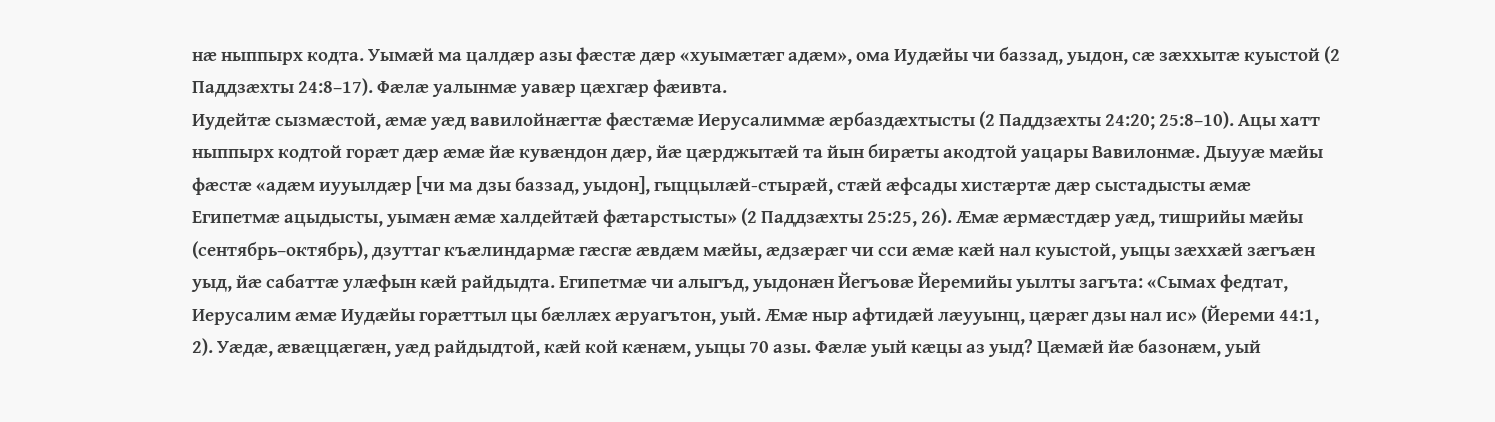нӕ ныппырх кодта. Уымӕй ма цалдӕр азы фӕстӕ дӕр «хуымӕтӕг адӕм», ома Иудӕйы чи баззад, уыдон, сӕ зӕххытӕ куыстой (2 Паддзӕхты 24:8–17). Фӕлӕ уалынмӕ уавӕр цӕхгӕр фӕивта.
Иудейтӕ сызмӕстой, ӕмӕ уӕд вавилойнӕгтӕ фӕстӕмӕ Иерусалиммӕ ӕрбаздӕхтысты (2 Паддзӕхты 24:20; 25:8–10). Ацы хатт ныппырх кодтой горӕт дӕр ӕмӕ йӕ кувӕндон дӕр, йӕ цӕрджытӕй та йын бирӕты акодтой уацары Вавилонмӕ. Дыууӕ мӕйы фӕстӕ «адӕм иууылдӕр [чи ма дзы баззад, уыдон], гыццылӕй-стырӕй, стӕй ӕфсады хистӕртӕ дӕр сыстадысты ӕмӕ Египетмӕ ацыдысты, уымӕн ӕмӕ халдейтӕй фӕтарстысты» (2 Паддзӕхты 25:25, 26). Ӕмӕ ӕрмӕстдӕр уӕд, тишрийы мӕйы (сентябрь–октябрь), дзуттаг къӕлиндармӕ гӕсгӕ ӕвдӕм мӕйы, ӕдзӕрӕг чи сси ӕмӕ кӕй нал куыстой, уыцы зӕххӕй зӕгъӕн уыд, йӕ сабаттӕ улӕфын кӕй райдыдта. Египетмӕ чи алыгъд, уыдонӕн Йегъовӕ Йеремийы уылты загъта: «Сымах федтат, Иерусалим ӕмӕ Иудӕйы горӕттыл цы бӕллӕх ӕруагътон, уый. Ӕмӕ ныр афтидӕй лӕууынц, цӕрӕг дзы нал ис» (Йереми 44:1, 2). Уӕдӕ, ӕвӕццӕгӕн, уӕд райдыдтой, кӕй кой кӕнӕм, уыцы 70 азы. Фӕлӕ уый кӕцы аз уыд? Цӕмӕй йӕ базонӕм, уый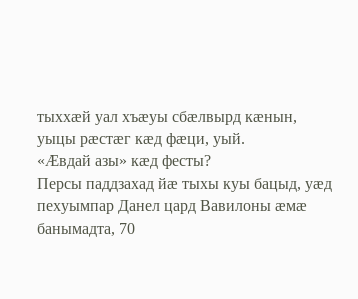тыххӕй уал хъӕуы сбӕлвырд кӕнын, уыцы рӕстӕг кӕд фӕци, уый.
«Ӕвдай азы» кӕд фесты?
Персы паддзахад йӕ тыхы куы бацыд, уӕд пехуымпар Данел цард Вавилоны ӕмӕ банымадта, 70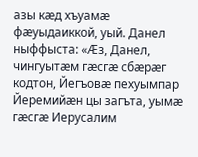азы кӕд хъуамӕ фӕуыдаиккой, уый. Данел ныффыста: «Ӕз, Данел, чингуытӕм гӕсгӕ сбӕрӕг кодтон, Йегъовӕ пехуымпар Йеремийӕн цы загъта, уымӕ гӕсгӕ Иерусалим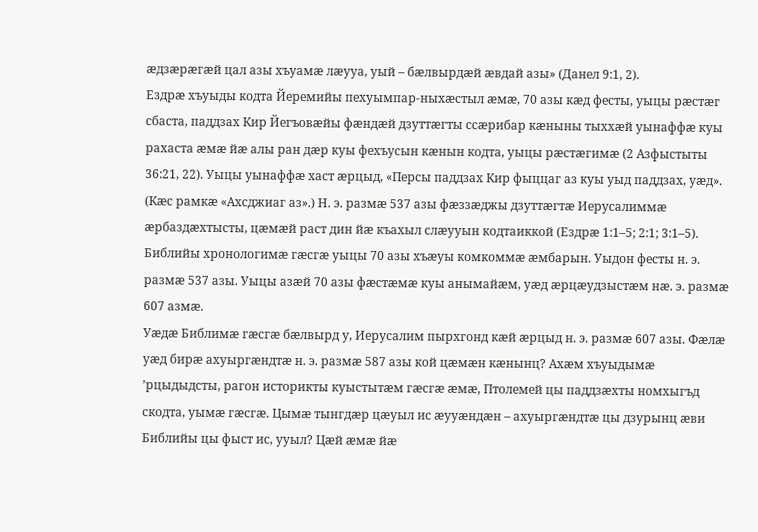ӕдзӕрӕгӕй цал азы хъуамӕ лӕууа, уый – бӕлвырдӕй ӕвдай азы» (Данел 9:1, 2).
Ездрӕ хъуыды кодта Йеремийы пехуымпар-ныхӕстыл ӕмӕ, 70 азы кӕд фесты, уыцы рӕстӕг сбаста, паддзах Кир Йегъовӕйы фӕндӕй дзуттӕгты ссӕрибар кӕныны тыххӕй уынаффӕ куы рахаста ӕмӕ йӕ алы ран дӕр куы фехъусын кӕнын кодта, уыцы рӕстӕгимӕ (2 Азфыстыты 36:21, 22). Уыцы уынаффӕ хаст ӕрцыд, «Персы паддзах Кир фыццаг аз куы уыд паддзах, уӕд». (Кӕс рамкӕ «Ахсджиаг аз».) Н. э. размӕ 537 азы фӕззӕджы дзуттӕгтӕ Иерусалиммӕ ӕрбаздӕхтысты, цӕмӕй раст дин йӕ къахыл слӕууын кодтаиккой (Ездрӕ 1:1–5; 2:1; 3:1–5).
Библийы хронологимӕ гӕсгӕ уыцы 70 азы хъӕуы комкоммӕ ӕмбарын. Уыдон фесты н. э. размӕ 537 азы. Уыцы азӕй 70 азы фӕстӕмӕ куы анымайӕм, уӕд ӕрцӕудзыстӕм нӕ. э. размӕ 607 азмӕ.
Уӕдӕ Библимӕ гӕсгӕ бӕлвырд у, Иерусалим пырхгонд кӕй ӕрцыд н. э. размӕ 607 азы. Фӕлӕ уӕд бирӕ ахуыргӕндтӕ н. э. размӕ 587 азы кой цӕмӕн кӕнынц? Ахӕм хъуыдымӕ ’рцыдыдсты, рагон историкты куыстытӕм гӕсгӕ ӕмӕ, Птолемей цы паддзӕхты номхыгъд скодта, уымӕ гӕсгӕ. Цымӕ тынгдӕр цӕуыл ис ӕууӕндӕн – ахуыргӕндтӕ цы дзурынц ӕви Библийы цы фыст ис, ууыл? Цӕй ӕмӕ йӕ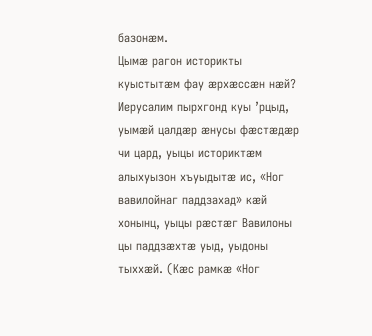базонӕм.
Цымӕ рагон историкты куыстытӕм фау ӕрхӕссӕн нӕй?
Иерусалим пырхгонд куы ’рцыд, уымӕй цалдӕр ӕнусы фӕстӕдӕр чи цард, уыцы историктӕм алыхуызон хъуыдытӕ ис, «Ног вавилойнаг паддзахад» кӕй хонынц, уыцы рӕстӕг Вавилоны цы паддзӕхтӕ уыд, уыдоны тыххӕй. (Кӕс рамкӕ «Ног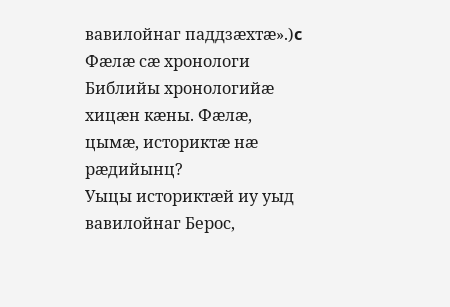вавилойнаг паддзӕхтӕ».)c Фӕлӕ сӕ хронологи Библийы хронологийӕ хицӕн кӕны. Фӕлӕ, цымӕ, историктӕ нӕ рӕдийынц?
Уыцы историктӕй иу уыд вавилойнаг Берос,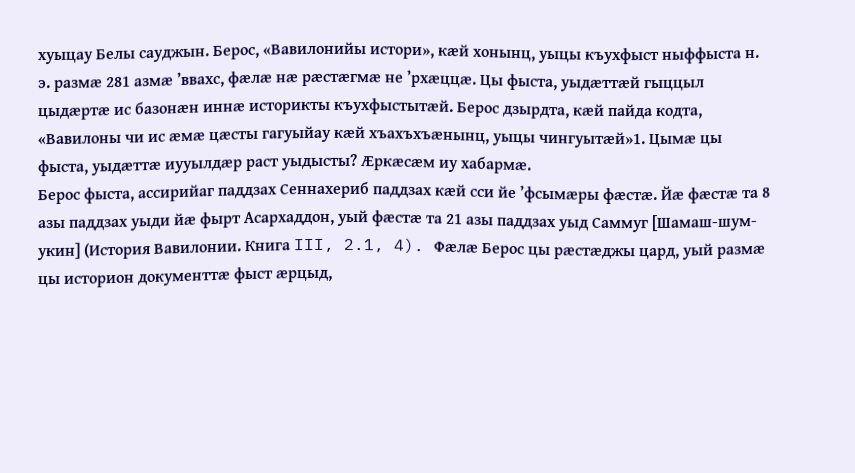хуыцау Белы сауджын. Берос, «Вавилонийы истори», кӕй хонынц, уыцы къухфыст ныффыста н. э. размӕ 281 азмӕ ’ввахс, фӕлӕ нӕ рӕстӕгмӕ не ’рхӕццӕ. Цы фыста, уыдӕттӕй гыццыл цыдӕртӕ ис базонӕн иннӕ историкты къухфыстытӕй. Берос дзырдта, кӕй пайда кодта, «Вавилоны чи ис ӕмӕ цӕсты гагуыйау кӕй хъахъхъӕнынц, уыцы чингуытӕй»1. Цымӕ цы фыста, уыдӕттӕ иууылдӕр раст уыдысты? Ӕркӕсӕм иу хабармӕ.
Берос фыста, ассирийаг паддзах Сеннахериб паддзах кӕй сси йе ’фсымӕры фӕстӕ. Йӕ фӕстӕ та 8 азы паддзах уыди йӕ фырт Асархаддон, уый фӕстӕ та 21 азы паддзах уыд Саммуг [Шамаш-шум-укин] (История Вавилонии. Книга III, 2.1, 4). Фӕлӕ Берос цы рӕстӕджы цард, уый размӕ цы историон документтӕ фыст ӕрцыд,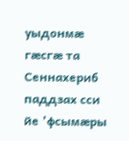уыдонмӕ гӕсгӕ та Сеннахериб паддзах сси йе ’фсымӕры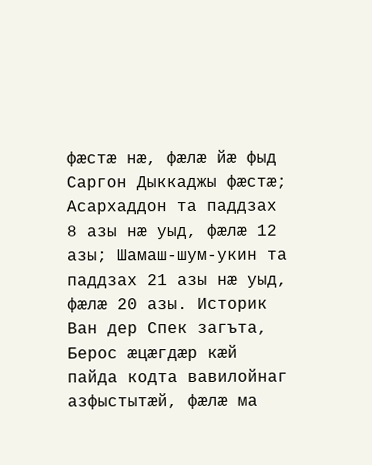фӕстӕ нӕ, фӕлӕ йӕ фыд Саргон Дыккаджы фӕстӕ; Асархаддон та паддзах 8 азы нӕ уыд, фӕлӕ 12 азы; Шамаш-шум-укин та паддзах 21 азы нӕ уыд, фӕлӕ 20 азы. Историк Ван дер Спек загъта, Берос ӕцӕгдӕр кӕй пайда кодта вавилойнаг азфыстытӕй, фӕлӕ ма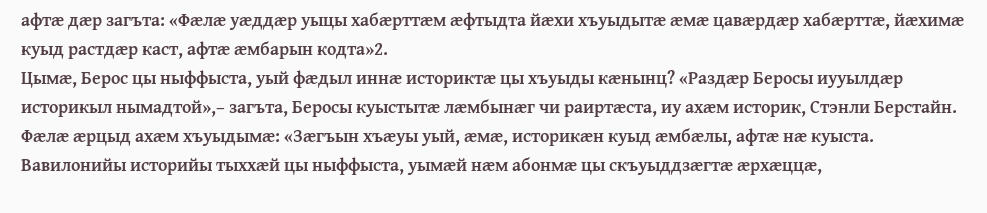афтӕ дӕр загъта: «Фӕлӕ уӕддӕр уыцы хабӕрттӕм ӕфтыдта йӕхи хъуыдытӕ ӕмӕ цавӕрдӕр хабӕрттӕ, йӕхимӕ куыд растдӕр каст, афтӕ ӕмбарын кодта»2.
Цымӕ, Берос цы ныффыста, уый фӕдыл иннӕ историктӕ цы хъуыды кӕнынц? «Раздӕр Беросы иууылдӕр историкыл нымадтой»,– загъта, Беросы куыстытӕ лӕмбынӕг чи раиртӕста, иу ахӕм историк, Стэнли Берстайн. Фӕлӕ ӕрцыд ахӕм хъуыдымӕ: «Зӕгъын хъӕуы уый, ӕмӕ, историкӕн куыд ӕмбӕлы, афтӕ нӕ куыста. Вавилонийы историйы тыххӕй цы ныффыста, уымӕй нӕм абонмӕ цы скъуыддзӕгтӕ ӕрхӕццӕ,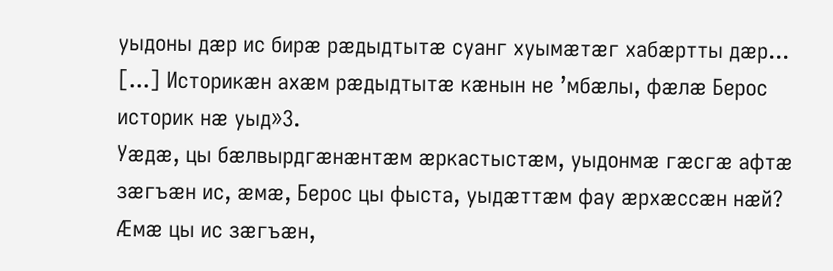уыдоны дӕр ис бирӕ рӕдыдтытӕ суанг хуымӕтӕг хабӕртты дӕр... [...] Историкӕн ахӕм рӕдыдтытӕ кӕнын не ’мбӕлы, фӕлӕ Берос историк нӕ уыд»3.
Уӕдӕ, цы бӕлвырдгӕнӕнтӕм ӕркастыстӕм, уыдонмӕ гӕсгӕ афтӕ зӕгъӕн ис, ӕмӕ, Берос цы фыста, уыдӕттӕм фау ӕрхӕссӕн нӕй? Ӕмӕ цы ис зӕгъӕн,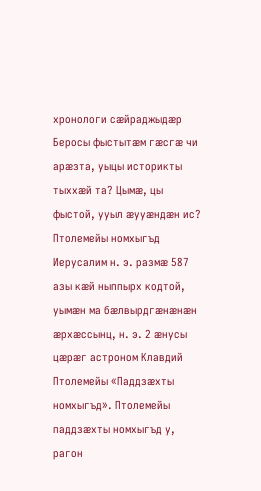хронологи сӕйраджыдӕр Беросы фыстытӕм гӕсгӕ чи арӕзта, уыцы историкты тыххӕй та? Цымӕ, цы фыстой, ууыл ӕууӕндӕн ис?
Птолемейы номхыгъд
Иерусалим н. э. размӕ 587 азы кӕй ныппырх кодтой, уымӕн ма бӕлвырдгӕнӕнӕн ӕрхӕссынц, н. э. 2 ӕнусы цӕрӕг астроном Клавдий Птолемейы «Паддзӕхты номхыгъд». Птолемейы паддзӕхты номхыгъд у, рагон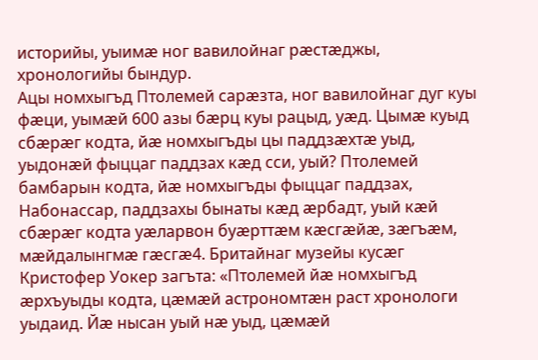историйы, уыимӕ ног вавилойнаг рӕстӕджы, хронологийы бындур.
Ацы номхыгъд Птолемей сарӕзта, ног вавилойнаг дуг куы фӕци, уымӕй 600 азы бӕрц куы рацыд, уӕд. Цымӕ куыд сбӕрӕг кодта, йӕ номхыгъды цы паддзӕхтӕ уыд, уыдонӕй фыццаг паддзах кӕд сси, уый? Птолемей бамбарын кодта, йӕ номхыгъды фыццаг паддзах, Набонассар, паддзахы бынаты кӕд ӕрбадт, уый кӕй сбӕрӕг кодта уӕларвон буӕрттӕм кӕсгӕйӕ, зӕгъӕм, мӕйдалынгмӕ гӕсгӕ4. Бритайнаг музейы кусӕг Кристофер Уокер загъта: «Птолемей йӕ номхыгъд ӕрхъуыды кодта, цӕмӕй астрономтӕн раст хронологи уыдаид. Йӕ нысан уый нӕ уыд, цӕмӕй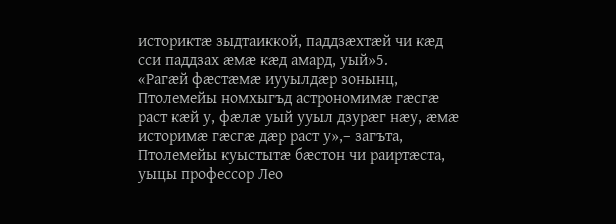историктӕ зыдтаиккой, паддзӕхтӕй чи кӕд сси паддзах ӕмӕ кӕд амард, уый»5.
«Рагӕй фӕстӕмӕ иууылдӕр зонынц, Птолемейы номхыгъд астрономимӕ гӕсгӕ раст кӕй у, фӕлӕ уый ууыл дзурӕг нӕу, ӕмӕ историмӕ гӕсгӕ дӕр раст у»,– загъта, Птолемейы куыстытӕ бӕстон чи раиртӕста, уыцы профессор Лео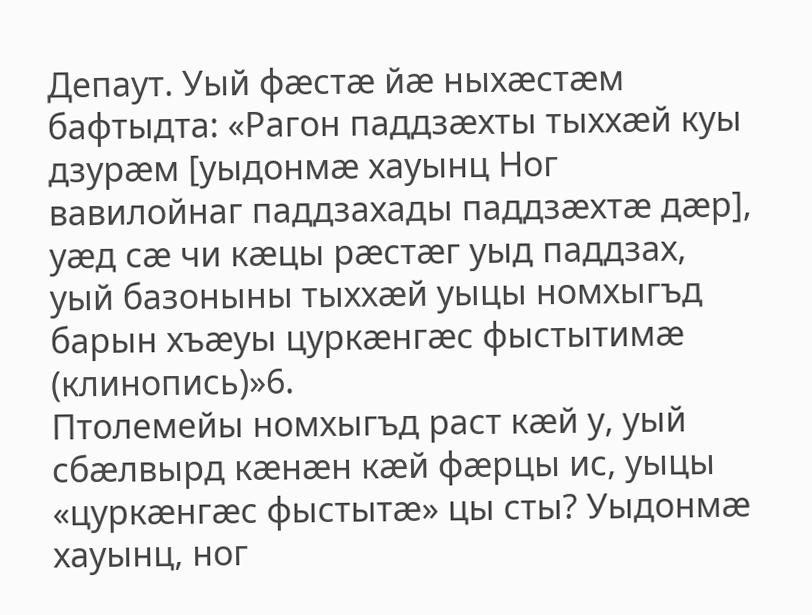Депаут. Уый фӕстӕ йӕ ныхӕстӕм бафтыдта: «Рагон паддзӕхты тыххӕй куы дзурӕм [уыдонмӕ хауынц Ног вавилойнаг паддзахады паддзӕхтӕ дӕр], уӕд сӕ чи кӕцы рӕстӕг уыд паддзах, уый базоныны тыххӕй уыцы номхыгъд барын хъӕуы цуркӕнгӕс фыстытимӕ (клинопись)»6.
Птолемейы номхыгъд раст кӕй у, уый сбӕлвырд кӕнӕн кӕй фӕрцы ис, уыцы «цуркӕнгӕс фыстытӕ» цы сты? Уыдонмӕ хауынц, ног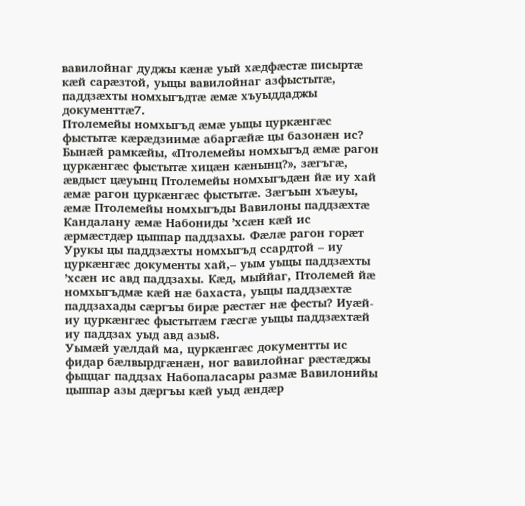вавилойнаг дуджы кӕнӕ уый хӕдфӕстӕ писыртӕ кӕй сарӕзтой, уыцы вавилойнаг азфыстытӕ, паддзӕхты номхыгъдтӕ ӕмӕ хъуыддаджы документтӕ7.
Птолемейы номхыгъд ӕмӕ уыцы цуркӕнгӕс фыстытӕ кӕрӕдзиимӕ абаргӕйӕ цы базонӕн ис? Бынӕй рамкӕйы, «Птолемейы номхыгъд ӕмӕ рагон цуркӕнгӕс фыстытӕ хицӕн кӕнынц?», зӕгъгӕ, ӕвдыст цӕуынц Птолемейы номхыгъдӕн йӕ иу хай ӕмӕ рагон цуркӕнгӕс фыстытӕ. Зӕгъын хъӕуы, ӕмӕ Птолемейы номхыгъды Вавилоны паддзӕхтӕ Кандалану ӕмӕ Набониды ’хсӕн кӕй ис ӕрмӕстдӕр цыппар паддзахы. Фӕлӕ рагон горӕт Урукы цы паддзӕхты номхыгъд ссардтой – иу цуркӕнгӕс документы хай,– уым уыцы паддзӕхты ’хсӕн ис авд паддзахы. Кӕд, мыййаг, Птолемей йӕ номхыгъдмӕ кӕй нӕ бахаста, уыцы паддзӕхтӕ паддзахады сӕргъы бирӕ рӕстӕг нӕ фесты? Иуӕй-иу цуркӕнгӕс фыстытӕм гӕсгӕ уыцы паддзӕхтӕй иу паддзах уыд авд азы8.
Уымӕй уӕлдай ма, цуркӕнгӕс документты ис фидар бӕлвырдгӕнӕн, ног вавилойнаг рӕстӕджы фыццаг паддзах Набопаласары размӕ Вавилонийы цыппар азы дӕргъы кӕй уыд ӕндӕр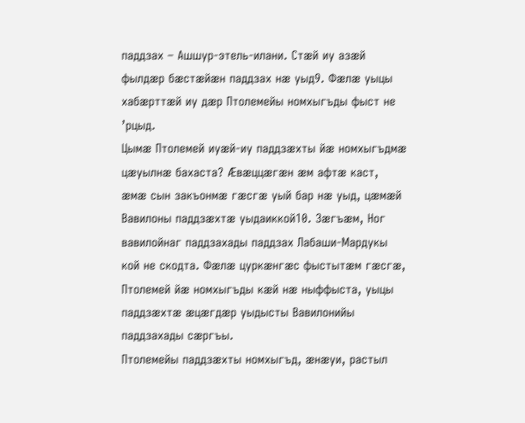паддзах – Ашшур-этель-илани. Стӕй иу азӕй фылдӕр бӕстӕйӕн паддзах нӕ уыд9. Фӕлӕ уыцы хабӕрттӕй иу дӕр Птолемейы номхыгъды фыст не ’рцыд.
Цымӕ Птолемей иуӕй-иу паддзӕхты йӕ номхыгъдмӕ цӕуылнӕ бахаста? Ӕвӕццӕгӕн ӕм афтӕ каст, ӕмӕ сын закъонмӕ гӕсгӕ уый бар нӕ уыд, цӕмӕй Вавилоны паддзӕхтӕ уыдаиккой10. Зӕгъӕм, Ног вавилойнаг паддзахады паддзах Лабаши-Мардукы кой не скодта. Фӕлӕ цуркӕнгӕс фыстытӕм гӕсгӕ, Птолемей йӕ номхыгъды кӕй нӕ ныффыста, уыцы паддзӕхтӕ ӕцӕгдӕр уыдысты Вавилонийы паддзахады сӕргъы.
Птолемейы паддзӕхты номхыгъд, ӕнӕуи, растыл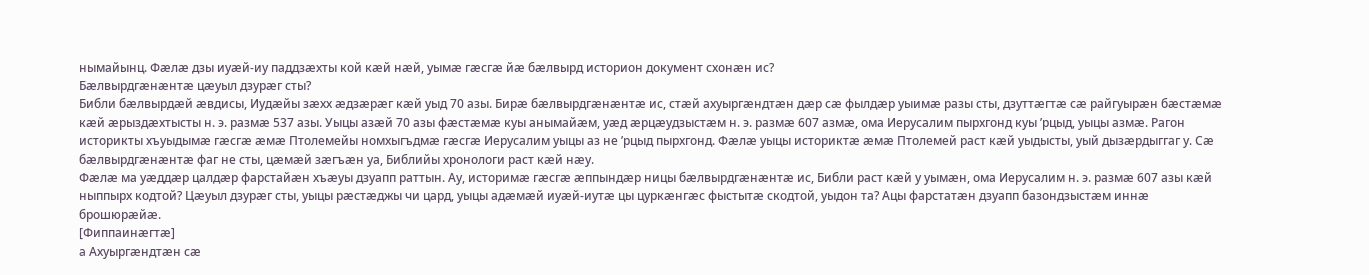нымайынц. Фӕлӕ дзы иуӕй-иу паддзӕхты кой кӕй нӕй, уымӕ гӕсгӕ йӕ бӕлвырд историон документ схонӕн ис?
Бӕлвырдгӕнӕнтӕ цӕуыл дзурӕг сты?
Библи бӕлвырдӕй ӕвдисы, Иудӕйы зӕхх ӕдзӕрӕг кӕй уыд 70 азы. Бирӕ бӕлвырдгӕнӕнтӕ ис, стӕй ахуыргӕндтӕн дӕр сӕ фылдӕр уыимӕ разы сты, дзуттӕгтӕ сӕ райгуырӕн бӕстӕмӕ кӕй ӕрыздӕхтысты н. э. размӕ 537 азы. Уыцы азӕй 70 азы фӕстӕмӕ куы анымайӕм, уӕд ӕрцӕудзыстӕм н. э. размӕ 607 азмӕ, ома Иерусалим пырхгонд куы ’рцыд, уыцы азмӕ. Рагон историкты хъуыдымӕ гӕсгӕ ӕмӕ Птолемейы номхыгъдмӕ гӕсгӕ Иерусалим уыцы аз не ’рцыд пырхгонд. Фӕлӕ уыцы историктӕ ӕмӕ Птолемей раст кӕй уыдысты, уый дызӕрдыггаг у. Сӕ бӕлвырдгӕнӕнтӕ фаг не сты, цӕмӕй зӕгъӕн уа, Библийы хронологи раст кӕй нӕу.
Фӕлӕ ма уӕддӕр цалдӕр фарстайӕн хъӕуы дзуапп раттын. Ау, историмӕ гӕсгӕ ӕппындӕр ницы бӕлвырдгӕнӕнтӕ ис, Библи раст кӕй у уымӕн, ома Иерусалим н. э. размӕ 607 азы кӕй ныппырх кодтой? Цӕуыл дзурӕг сты, уыцы рӕстӕджы чи цард, уыцы адӕмӕй иуӕй-иутӕ цы цуркӕнгӕс фыстытӕ скодтой, уыдон та? Ацы фарстатӕн дзуапп базондзыстӕм иннӕ брошюрӕйӕ.
[Фиппаинӕгтӕ]
a Ахуыргӕндтӕн сӕ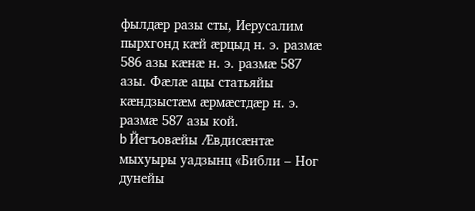фылдӕр разы сты, Иерусалим пырхгонд кӕй ӕрцыд н. э. размӕ 586 азы кӕнӕ н. э. размӕ 587 азы. Фӕлӕ ацы статьяйы кӕндзыстӕм ӕрмӕстдӕр н. э. размӕ 587 азы кой.
b Йегъовӕйы Ӕвдисӕнтӕ мыхуыры уадзынц «Библи – Ног дунейы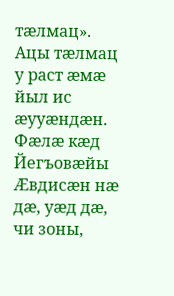тӕлмац». Ацы тӕлмац у раст ӕмӕ йыл ис ӕууӕндӕн. Фӕлӕ кӕд Йегъовӕйы Ӕвдисӕн нӕ дӕ, уӕд дӕ, чи зоны,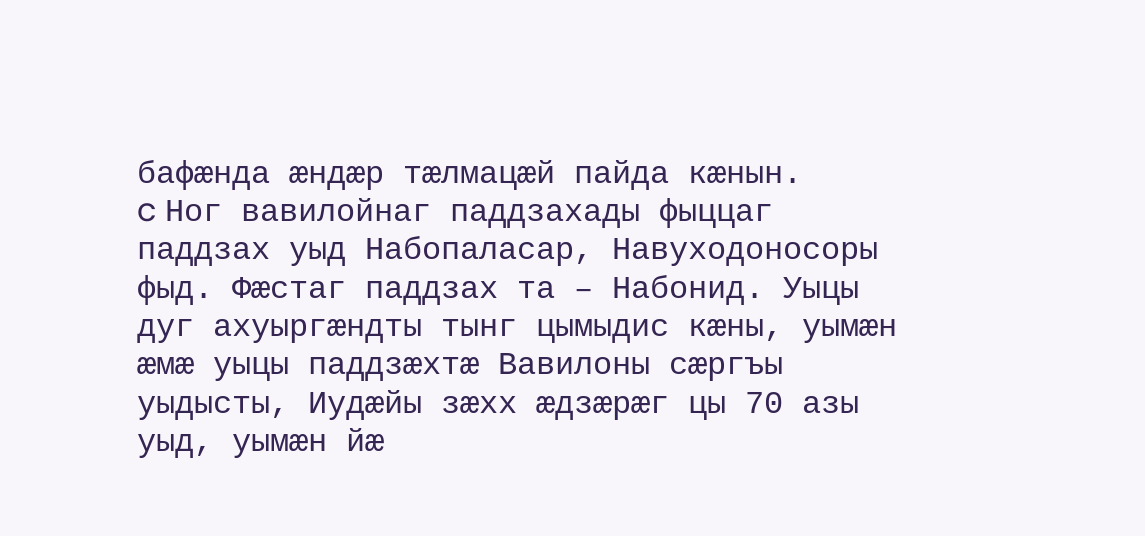бафӕнда ӕндӕр тӕлмацӕй пайда кӕнын.
c Ног вавилойнаг паддзахады фыццаг паддзах уыд Набопаласар, Навуходоносоры фыд. Фӕстаг паддзах та – Набонид. Уыцы дуг ахуыргӕндты тынг цымыдис кӕны, уымӕн ӕмӕ уыцы паддзӕхтӕ Вавилоны сӕргъы уыдысты, Иудӕйы зӕхх ӕдзӕрӕг цы 70 азы уыд, уымӕн йӕ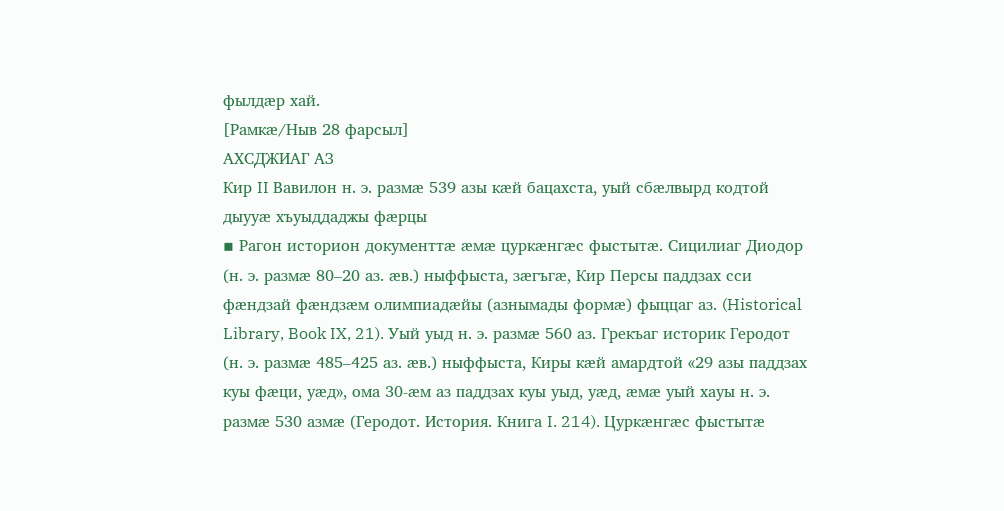фылдӕр хай.
[Рамкӕ/Ныв 28 фарсыл]
АХСДЖИАГ АЗ
Кир II Вавилон н. э. размӕ 539 азы кӕй бацахста, уый сбӕлвырд кодтой дыууӕ хъуыддаджы фӕрцы
▪ Рагон историон документтӕ ӕмӕ цуркӕнгӕс фыстытӕ. Сицилиаг Диодор (н. э. размӕ 80–20 аз. ӕв.) ныффыста, зӕгъгӕ, Кир Персы паддзах сси фӕндзай фӕндзӕм олимпиадӕйы (азнымады формӕ) фыццаг аз. (Historical Library, Book IX, 21). Уый уыд н. э. размӕ 560 аз. Грекъаг историк Геродот (н. э. размӕ 485–425 аз. ӕв.) ныффыста, Киры кӕй амардтой «29 азы паддзах куы фӕци, уӕд», ома 30-ӕм аз паддзах куы уыд, уӕд, ӕмӕ уый хауы н. э. размӕ 530 азмӕ (Геродот. История. Книга I. 214). Цуркӕнгӕс фыстытӕ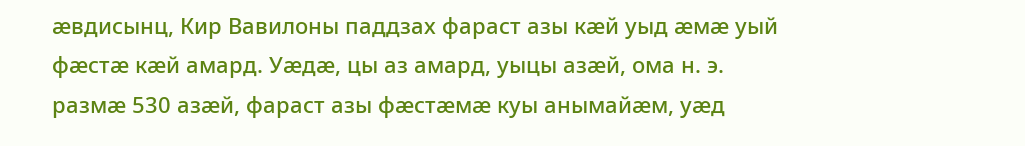ӕвдисынц, Кир Вавилоны паддзах фараст азы кӕй уыд ӕмӕ уый фӕстӕ кӕй амард. Уӕдӕ, цы аз амард, уыцы азӕй, ома н. э. размӕ 530 азӕй, фараст азы фӕстӕмӕ куы анымайӕм, уӕд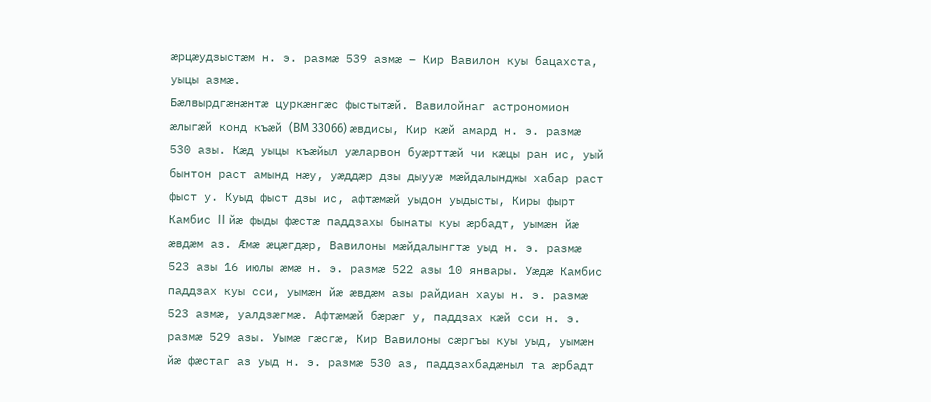ӕрцӕудзыстӕм н. э. размӕ 539 азмӕ – Кир Вавилон куы бацахста, уыцы азмӕ.
Бӕлвырдгӕнӕнтӕ цуркӕнгӕс фыстытӕй. Вавилойнаг астрономион ӕлыгӕй конд къӕй (BM 33066) ӕвдисы, Кир кӕй амард н. э. размӕ 530 азы. Кӕд уыцы къӕйыл уӕларвон буӕрттӕй чи кӕцы ран ис, уый бынтон раст амынд нӕу, уӕддӕр дзы дыууӕ мӕйдалынджы хабар раст фыст у. Куыд фыст дзы ис, афтӕмӕй уыдон уыдысты, Киры фырт Камбис II йӕ фыды фӕстӕ паддзахы бынаты куы ӕрбадт, уымӕн йӕ ӕвдӕм аз. Ӕмӕ ӕцӕгдӕр, Вавилоны мӕйдалынгтӕ уыд н. э. размӕ 523 азы 16 июлы ӕмӕ н. э. размӕ 522 азы 10 январы. Уӕдӕ Камбис паддзах куы сси, уымӕн йӕ ӕвдӕм азы райдиан хауы н. э. размӕ 523 азмӕ, уалдзӕгмӕ. Афтӕмӕй бӕрӕг у, паддзах кӕй сси н. э. размӕ 529 азы. Уымӕ гӕсгӕ, Кир Вавилоны сӕргъы куы уыд, уымӕн йӕ фӕстаг аз уыд н. э. размӕ 530 аз, паддзахбадӕныл та ӕрбадт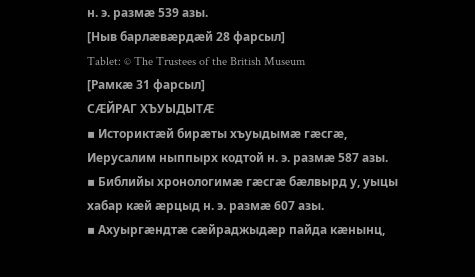н. э. размӕ 539 азы.
[Ныв барлӕвӕрдӕй 28 фарсыл]
Tablet: © The Trustees of the British Museum
[Рамкӕ 31 фарсыл]
СӔЙРАГ ХЪУЫДЫТӔ
▪ Историктӕй бирӕты хъуыдымӕ гӕсгӕ, Иерусалим ныппырх кодтой н. э. размӕ 587 азы.
▪ Библийы хронологимӕ гӕсгӕ бӕлвырд у, уыцы хабар кӕй ӕрцыд н. э. размӕ 607 азы.
▪ Ахуыргӕндтӕ сӕйраджыдӕр пайда кӕнынц,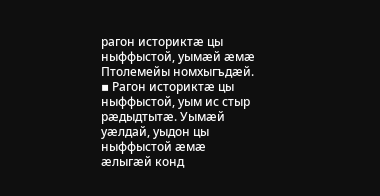рагон историктӕ цы ныффыстой, уымӕй ӕмӕ Птолемейы номхыгъдӕй.
▪ Рагон историктӕ цы ныффыстой, уым ис стыр рӕдыдтытӕ. Уымӕй уӕлдай, уыдон цы ныффыстой ӕмӕ ӕлыгӕй конд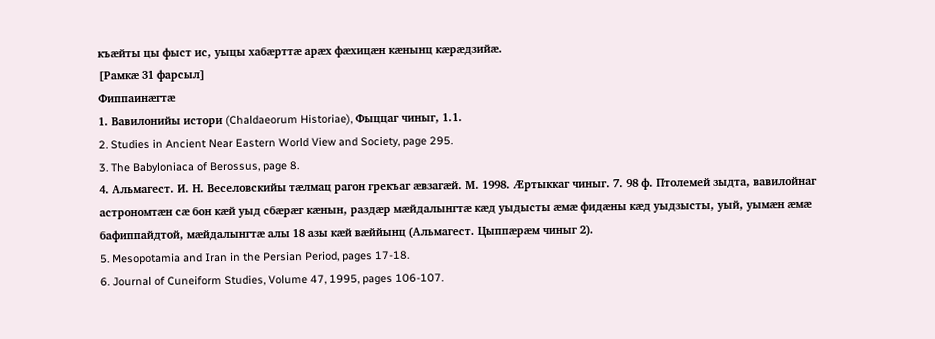къӕйты цы фыст ис, уыцы хабӕрттӕ арӕх фӕхицӕн кӕнынц кӕрӕдзийӕ.
[Рамкӕ 31 фарсыл]
Фиппаинӕгтӕ
1. Вавилонийы истори (Chaldaeorum Historiae), Фыццаг чиныг, 1.1.
2. Studies in Ancient Near Eastern World View and Society, page 295.
3. The Babyloniaca of Berossus, page 8.
4. Альмагест. И. Н. Веселовскийы тӕлмац рагон грекъаг ӕвзагӕй. М. 1998. Ӕртыккаг чиныг. 7. 98 ф. Птолемей зыдта, вавилойнаг астрономтӕн сӕ бон кӕй уыд сбӕрӕг кӕнын, раздӕр мӕйдалынгтӕ кӕд уыдысты ӕмӕ фидӕны кӕд уыдзысты, уый, уымӕн ӕмӕ бафиппайдтой, мӕйдалынгтӕ алы 18 азы кӕй вӕййынц (Альмагест. Цыппӕрӕм чиныг 2).
5. Mesopotamia and Iran in the Persian Period, pages 17-18.
6. Journal of Cuneiform Studies, Volume 47, 1995, pages 106-107.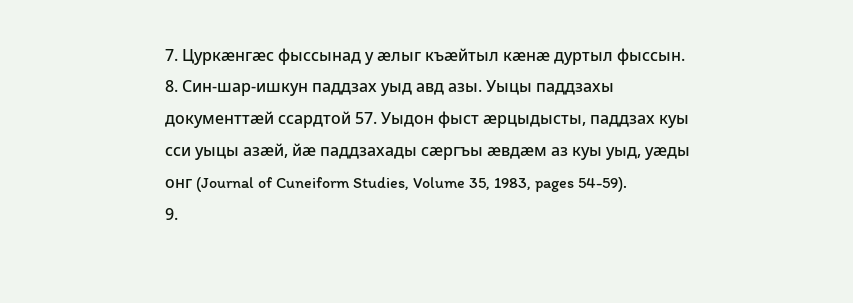7. Цуркӕнгӕс фыссынад у ӕлыг къӕйтыл кӕнӕ дуртыл фыссын.
8. Син-шар-ишкун паддзах уыд авд азы. Уыцы паддзахы документтӕй ссардтой 57. Уыдон фыст ӕрцыдысты, паддзах куы сси уыцы азӕй, йӕ паддзахады сӕргъы ӕвдӕм аз куы уыд, уӕды онг (Journal of Cuneiform Studies, Volume 35, 1983, pages 54-59).
9.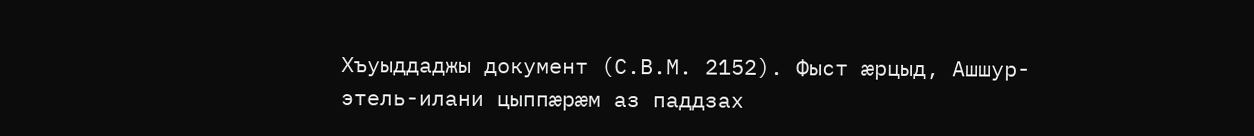Хъуыддаджы документ (C.B.M. 2152). Фыст ӕрцыд, Ашшур-этель-илани цыппӕрӕм аз паддзах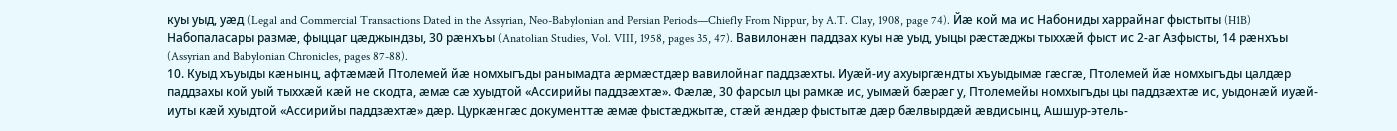куы уыд, уӕд (Legal and Commercial Transactions Dated in the Assyrian, Neo-Babylonian and Persian Periods—Chiefly From Nippur, by A.T. Clay, 1908, page 74). Йӕ кой ма ис Набониды харрайнаг фыстыты (H1B) Набопаласары размӕ, фыццаг цӕджындзы, 30 рӕнхъы (Anatolian Studies, Vol. VIII, 1958, pages 35, 47). Вавилонӕн паддзах куы нӕ уыд, уыцы рӕстӕджы тыххӕй фыст ис 2-аг Азфысты, 14 рӕнхъы (Assyrian and Babylonian Chronicles, pages 87-88).
10. Куыд хъуыды кӕнынц, афтӕмӕй Птолемей йӕ номхыгъды ранымадта ӕрмӕстдӕр вавилойнаг паддзӕхты. Иуӕй-иу ахуыргӕндты хъуыдымӕ гӕсгӕ, Птолемей йӕ номхыгъды цалдӕр паддзахы кой уый тыххӕй кӕй не скодта, ӕмӕ сӕ хуыдтой «Ассирийы паддзӕхтӕ». Фӕлӕ, 30 фарсыл цы рамкӕ ис, уымӕй бӕрӕг у, Птолемейы номхыгъды цы паддзӕхтӕ ис, уыдонӕй иуӕй-иуты кӕй хуыдтой «Ассирийы паддзӕхтӕ» дӕр. Цуркӕнгӕс документтӕ ӕмӕ фыстӕджытӕ, стӕй ӕндӕр фыстытӕ дӕр бӕлвырдӕй ӕвдисынц, Ашшур-этель-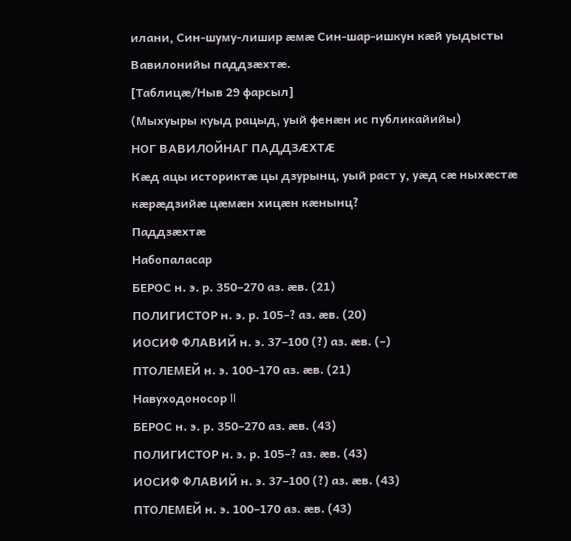илани, Син-шуму-лишир ӕмӕ Син-шар-ишкун кӕй уыдысты Вавилонийы паддзӕхтӕ.
[Таблицӕ/Ныв 29 фарсыл]
(Мыхуыры куыд рацыд, уый фенӕн ис публикайийы)
НОГ ВАВИЛОЙНАГ ПАДДЗӔХТӔ
Кӕд ацы историктӕ цы дзурынц, уый раст у, уӕд сӕ ныхӕстӕ кӕрӕдзийӕ цӕмӕн хицӕн кӕнынц?
Паддзӕхтӕ
Набопаласар
БЕРОС н. э. р. 350–270 аз. ӕв. (21)
ПОЛИГИСТОР н. э. р. 105–? аз. ӕв. (20)
ИОСИФ ФЛАВИЙ н. э. 37–100 (?) аз. ӕв. (–)
ПТОЛЕМЕЙ н. э. 100–170 аз. ӕв. (21)
Навуходоносор II
БЕРОС н. э. р. 350–270 аз. ӕв. (43)
ПОЛИГИСТОР н. э. р. 105–? аз. ӕв. (43)
ИОСИФ ФЛАВИЙ н. э. 37–100 (?) аз. ӕв. (43)
ПТОЛЕМЕЙ н. э. 100–170 аз. ӕв. (43)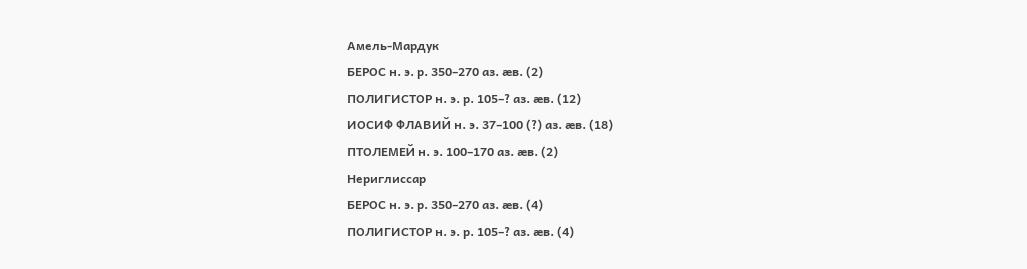Амель-Мардук
БЕРОС н. э. р. 350–270 аз. ӕв. (2)
ПОЛИГИСТОР н. э. р. 105–? аз. ӕв. (12)
ИОСИФ ФЛАВИЙ н. э. 37–100 (?) аз. ӕв. (18)
ПТОЛЕМЕЙ н. э. 100–170 аз. ӕв. (2)
Нериглиссар
БЕРОС н. э. р. 350–270 аз. ӕв. (4)
ПОЛИГИСТОР н. э. р. 105–? аз. ӕв. (4)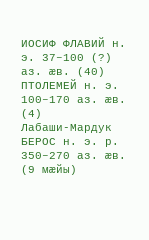ИОСИФ ФЛАВИЙ н. э. 37–100 (?) аз. ӕв. (40)
ПТОЛЕМЕЙ н. э. 100–170 аз. ӕв. (4)
Лабаши-Мардук
БЕРОС н. э. р. 350–270 аз. ӕв. (9 мӕйы)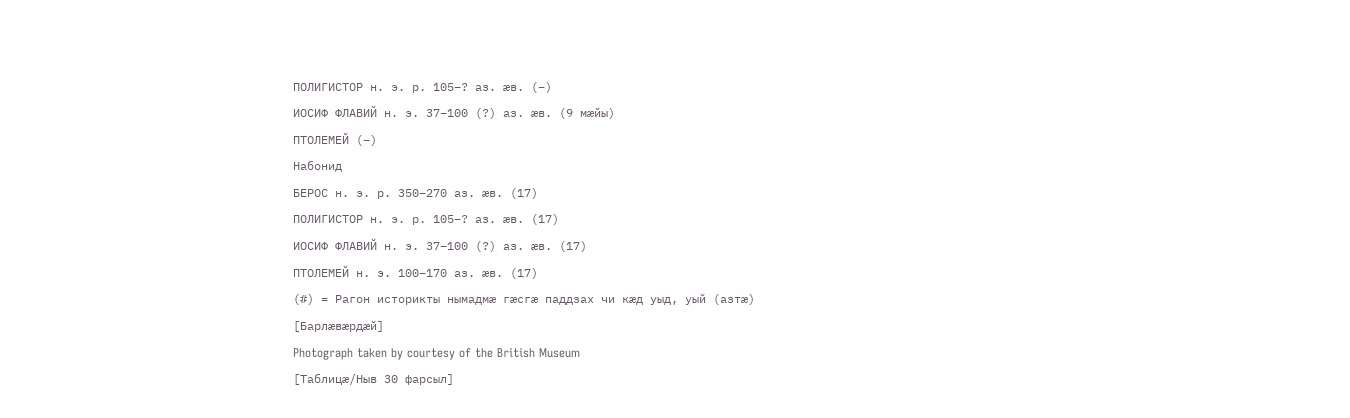ПОЛИГИСТОР н. э. р. 105–? аз. ӕв. (–)
ИОСИФ ФЛАВИЙ н. э. 37–100 (?) аз. ӕв. (9 мӕйы)
ПТОЛЕМЕЙ (–)
Набонид
БЕРОС н. э. р. 350–270 аз. ӕв. (17)
ПОЛИГИСТОР н. э. р. 105–? аз. ӕв. (17)
ИОСИФ ФЛАВИЙ н. э. 37–100 (?) аз. ӕв. (17)
ПТОЛЕМЕЙ н. э. 100–170 аз. ӕв. (17)
(#) = Рагон историкты нымадмӕ гӕсгӕ паддзах чи кӕд уыд, уый (азтӕ)
[Барлӕвӕрдӕй]
Photograph taken by courtesy of the British Museum
[Таблицӕ/Ныв 30 фарсыл]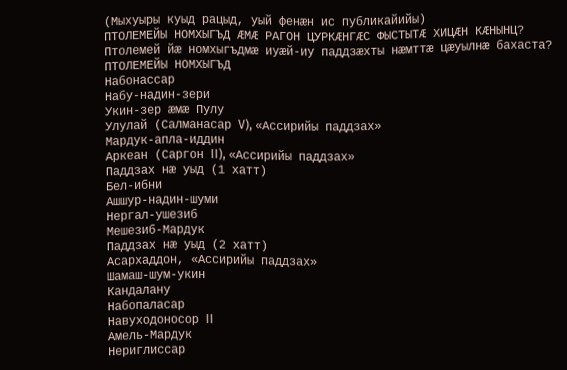(Мыхуыры куыд рацыд, уый фенӕн ис публикайийы)
ПТОЛЕМЕЙЫ НОМХЫГЪД ӔМӔ РАГОН ЦУРКӔНГӔС ФЫСТЫТӔ ХИЦӔН КӔНЫНЦ?
Птолемей йӕ номхыгъдмӕ иуӕй-иу паддзӕхты нӕмттӕ цӕуылнӕ бахаста?
ПТОЛЕМЕЙЫ НОМХЫГЪД
Набонассар
Набу-надин-зери
Укин-зер ӕмӕ Пулу
Улулай (Салманасар V), «Ассирийы паддзах»
Мардук-апла-иддин
Аркеан (Саргон II), «Ассирийы паддзах»
Паддзах нӕ уыд (1 хатт)
Бел-ибни
Ашшур-надин-шуми
Нергал-ушезиб
Мешезиб-Мардук
Паддзах нӕ уыд (2 хатт)
Асархаддон, «Ассирийы паддзах»
Шамаш-шум-укин
Кандалану
Набопаласар
Навуходоносор II
Амель-Мардук
Нериглиссар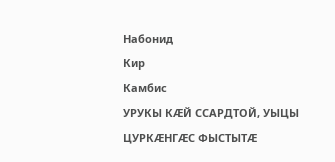Набонид
Кир
Камбис
УРУКЫ КӔЙ ССАРДТОЙ, УЫЦЫ ЦУРКӔНГӔС ФЫСТЫТӔ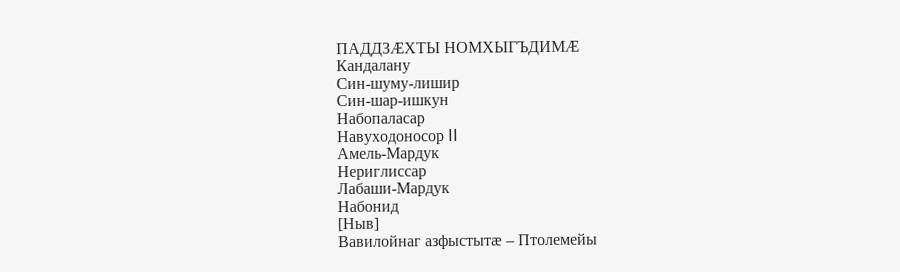ПАДДЗӔХТЫ НОМХЫГЪДИМӔ
Кандалану
Син-шуму-лишир
Син-шар-ишкун
Набопаласар
Навуходоносор II
Амель-Мардук
Нериглиссар
Лабаши-Мардук
Набонид
[Ныв]
Вавилойнаг азфыстытӕ – Птолемейы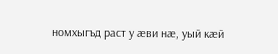номхыгъд раст у ӕви нӕ, уый кӕй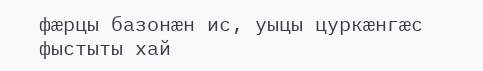фӕрцы базонӕн ис, уыцы цуркӕнгӕс фыстыты хай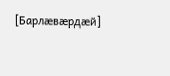[Барлӕвӕрдӕй]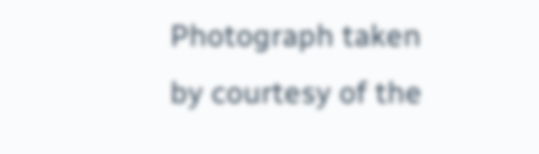Photograph taken by courtesy of the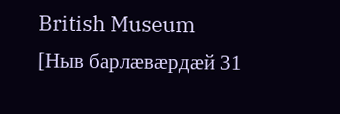British Museum
[Ныв барлӕвӕрдӕй 31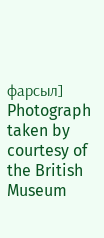фарсыл]
Photograph taken by courtesy of the British Museum